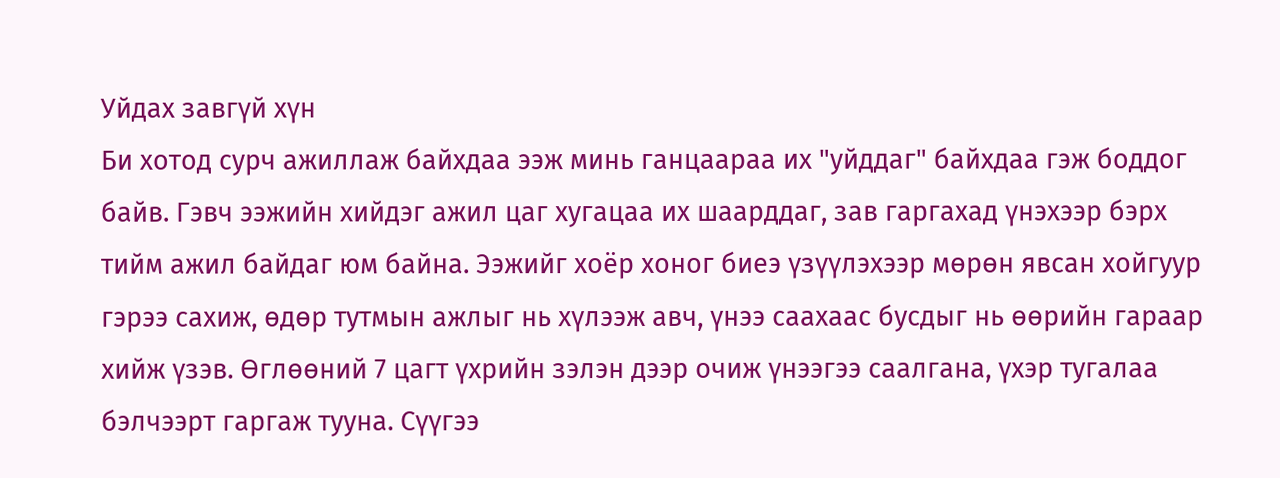Уйдах завгүй хүн
Би хотод сурч ажиллаж байхдаа ээж минь ганцаараа их "уйддаг" байхдаа гэж боддог байв. Гэвч ээжийн хийдэг ажил цаг хугацаа их шаарддаг, зав гаргахад үнэхээр бэрх тийм ажил байдаг юм байна. Ээжийг хоёр хоног биеэ үзүүлэхээр мөрөн явсан хойгуур гэрээ сахиж, өдөр тутмын ажлыг нь хүлээж авч, үнээ саахаас бусдыг нь өөрийн гараар хийж үзэв. Өглөөний 7 цагт үхрийн зэлэн дээр очиж үнээгээ саалгана, үхэр тугалаа бэлчээрт гаргаж тууна. Сүүгээ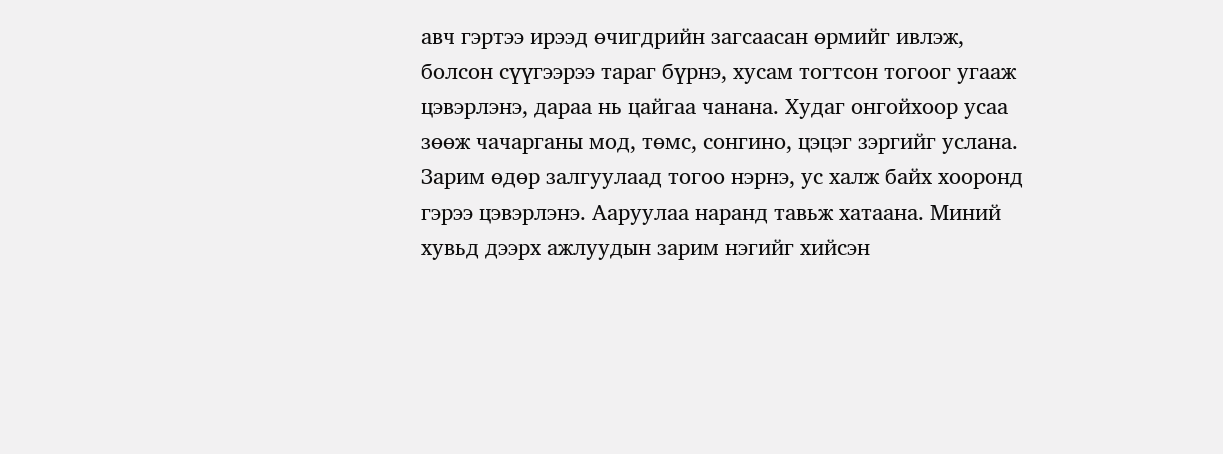авч гэртээ ирээд өчигдрийн загсаасан өрмийг ивлэж, болсон сүүгээрээ тараг бүрнэ, хусам тогтсон тогоог угааж цэвэрлэнэ, дараа нь цайгаа чанана. Худаг онгойхоор усаа зөөж чачарганы мод, төмс, сонгино, цэцэг зэргийг услана. Зарим өдөр залгуулаад тогоо нэрнэ, ус халж байх хооронд гэрээ цэвэрлэнэ. Ааруулаа наранд тавьж хатаана. Миний хувьд дээрх ажлуудын зарим нэгийг хийсэн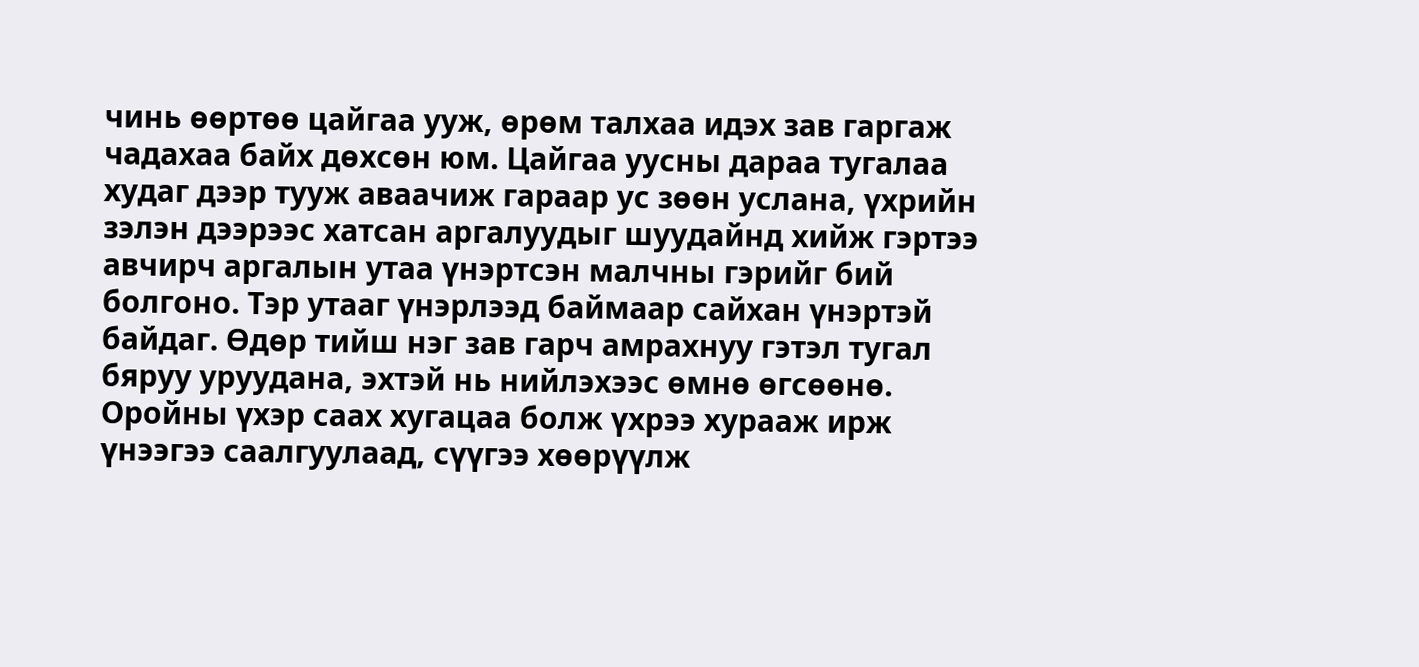чинь өөртөө цайгаа ууж, өрөм талхаа идэх зав гаргаж чадахаа байх дөхсөн юм. Цайгаа уусны дараа тугалаа худаг дээр тууж аваачиж гараар ус зөөн услана, үхрийн зэлэн дээрээс хатсан аргалуудыг шуудайнд хийж гэртээ авчирч аргалын утаа үнэртсэн малчны гэрийг бий болгоно. Тэр утааг үнэрлээд баймаар сайхан үнэртэй байдаг. Өдөр тийш нэг зав гарч амрахнуу гэтэл тугал бяруу уруудана, эхтэй нь нийлэхээс өмнө өгсөөнө. Оройны үхэр саах хугацаа болж үхрээ хурааж ирж үнээгээ саалгуулаад, сүүгээ хөөрүүлж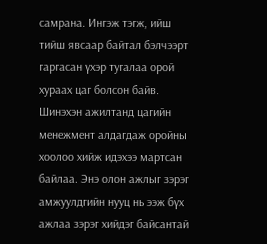самрана. Ингэж тэгж, ийш тийш явсаар байтал бэлчээрт гаргасан үхэр тугалаа орой хураах цаг болсон байв. Шинэхэн ажилтанд цагийн менежмент алдагдаж оройны хоолоо хийж идэхээ мартсан байлаа. Энэ олон ажлыг зэрэг амжуулдгийн нууц нь ээж бүх ажлаа зэрэг хийдэг байсантай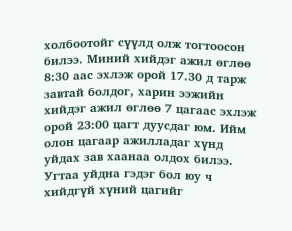холбоотойг сүүлд олж тогтоосон билээ. Миний хийдэг ажил өглөө 8:30 аас эхлэж орой 17.30 д тарж завтай болдог, харин ээжийн хийдэг ажил өглөө 7 цагаас эхлэж орой 23:00 цагт дуусдаг юм. Ийм олон цагаар ажилладаг хүнд уйдах зав хаанаа олдох билээ.
Угтаа уйдна гэдэг бол юу ч хийдгүй хүний цагийг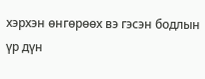хэрхэн өнгөрөөх вэ гэсэн бодлын үр дүн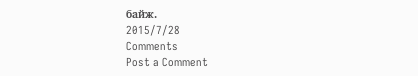байж.
2015/7/28
Comments
Post a Comment